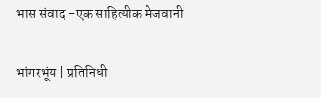भास संवाद -एक साहित्यीक मेजवानी

भांगरभूंय | प्रतिनिधी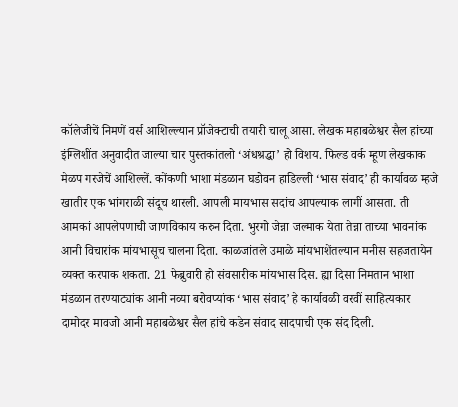कॉलेजीचें निमणें वर्स आशिल्ल्यान प्रॉजेक्टाची तयारी चालू आसा. लेखक महाबळेश्वर सैल हांच्या इंग्लिशींत अनुवादीत जाल्या चार पुस्तकांतलो ‘अंधश्रद्धा’ हो विशय. फिल्ड वर्क म्हूण लेखकाक मेळप गरजेचें आशिल्लें. कोंकणी भाशा मंडळान घडोवन हाडिल्ली ‘भास संवाद’ ही कार्यावळ म्हजे खातीर एक भांगराळी संदूच थारली. आपली मायभास सदांच आपल्याक लागीं आसता. ती आमकां आपलेपणाची जाणविकाय करुन दिता. भुरगो जेन्ना जल्माक येता तेन्ना ताच्या भावनांक आनी विचारांक मांयभासूच चालना दिता. काळजांतले उमाळे मांयभाशेंतल्यान मनीस सहजतायेन व्यक्त करपाक शकता. 21 फेब्रुवारी हो संवसारीक मांयभास दिस. ह्या दिसा निमतान भाशा मंडळान तरण्याट्यांक आनी नव्या बरोवप्यांक ‘भास संवाद’ हे कार्यावळी वरवीं साहित्यकार दामोदर मावजो आनी महाबळेश्वर सैल हांचे कडेन संवाद सादपाची एक संद दिली.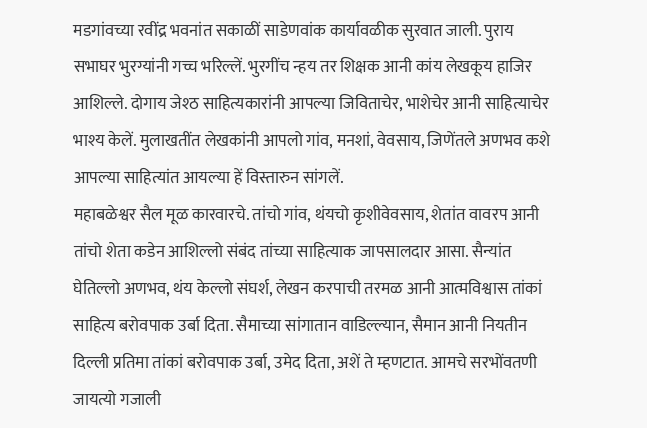मडगांवच्या रवींद्र भवनांत सकाळीं साडेणवांक कार्यावळीक सुरवात जाली. पुराय सभाघर भुरग्यांनी गच्च भरिल्लें. भुरगींच न्हय तर शिक्षक आनी कांय लेखकूय हाजिर आशिल्ले. दोगाय जेश्ठ साहित्यकारांनी आपल्या जिविताचेर, भाशेचेर आनी साहित्याचेर भाश्य केलें. मुलाखतींत लेखकांनी आपलो गांव, मनशां, वेवसाय, जिणेंतले अणभव कशे आपल्या साहित्यांत आयल्या हें विस्तारुन सांगलें.
महाबळेश्वर सैल मूळ कारवारचे. तांचो गांव, थंयचो कृशीवेवसाय, शेतांत वावरप आनी तांचो शेता कडेन आशिल्लो संबंद तांच्या साहित्याक जापसालदार आसा. सैन्यांत घेतिल्लो अणभव, थंय केल्लो संघर्श, लेखन करपाची तरमळ आनी आत्मविश्वास तांकां साहित्य बरोवपाक उर्बा दिता. सैमाच्या सांगातान वाडिल्ल्यान, सैमान आनी नियतीन दिल्ली प्रतिमा तांकां बरोवपाक उर्बा, उमेद दिता, अशें ते म्हणटात. आमचे सरभोंवतणी जायत्यो गजाली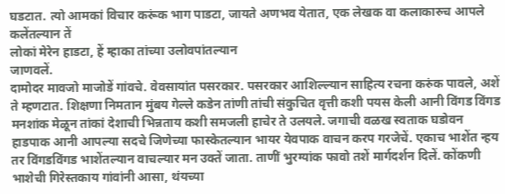घडटात. त्यो आमकां विचार करूंक भाग पाडटा, जायते अणभव येतात, एक लेखक वा कलाकारुच आपले कलेंतल्यान तें
लोकां मेरेन हाडटा, हें म्हाका तांच्या उलोवपांतल्यान
जाणवलें.
दामोदर मावजो माजोडें गांवचे. वेवसायांत पसरकार. पसरकार आशिल्ल्यान साहित्य रचना करुंक पावले, अशें ते म्हणटात. शिक्षणा निमतान मुंबय गेल्ले कडेन तांणी तांची संकुचित वृत्ती कशी पयस केली आनी विंगड विंगड मनशांक मेळून तांकां देशाची भिन्नताय कशी समजली हाचेर ते उलयले. जगाची वळख स्वताक घडोवन हाडपाक आनी आपल्या सदचे जिणेच्या फास्केतल्यान भायर येवपाक वाचन करप गरजेचें. एकाच भाशेंत न्हय तर विंगडविंगड भाशेंतल्यान वाचल्यार मन उक्तें जाता. ताणीं भुरग्यांक फावो तशें मार्गदर्शन दिलें. कोंकणी भाशेची गिरेस्तकाय गांवांनी आसा, थंयच्या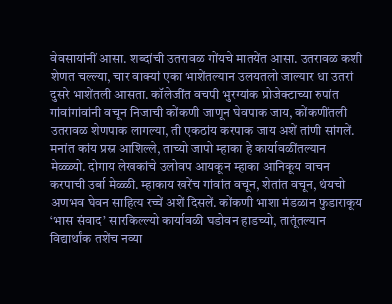वेवसायांनीं आसा. शब्दांची उतरावळ गोंयचे मातयेंत आसा. उतरावळ कशी शेणत चल्ल्या, चार वाक्यां एका भाशेंतल्यान उलयतलो जाल्यार धा उतरां दुसरे भाशेंतली आसता. कॉलेजींत वचपी भुरग्यांक प्रोजेक्टाच्या रुपांत गांवांगांवांनी वचून निजाची कोंकणी जाणून घेवपाक जाय, कोंकणींतली उतरावळ शेणपाक लागल्या, ती एकठांय करपाक जाय अशें तांणी सांगलें.
मनांत कांय प्रस्न आशिल्ले, ताच्यो जापो म्हाका हे कार्यावळींतल्यान मेळ्ळ्यो. दोगाय लेखकांचे उलोवप आयकून म्हाका आनिकूय वाचन करपाची उर्बा मेळ्ळी. म्हाकाय खरेंच गांवांत वचून, शेतांत वचून, थंयचो अणभव घेवन साहित्य रच्चें अशें दिसलें. कोंकणी भाशा मंडळान फुडाराकूय ‘भास संवाद’ सारकिल्ल्यो कार्यावळी घडोवन हाडच्यो, तातूंतल्यान विद्यार्थांक तशेंच नव्या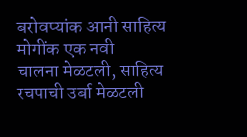बरोवप्यांक आनी साहित्य मोगींक एक नवी
चालना मेळटली, साहित्य रचपाची उर्बा मेळटली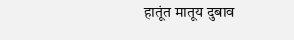हातूंत मातूय दुबाव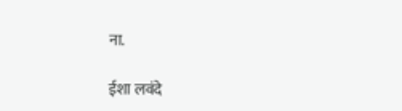ना.

ईशा लवंदे